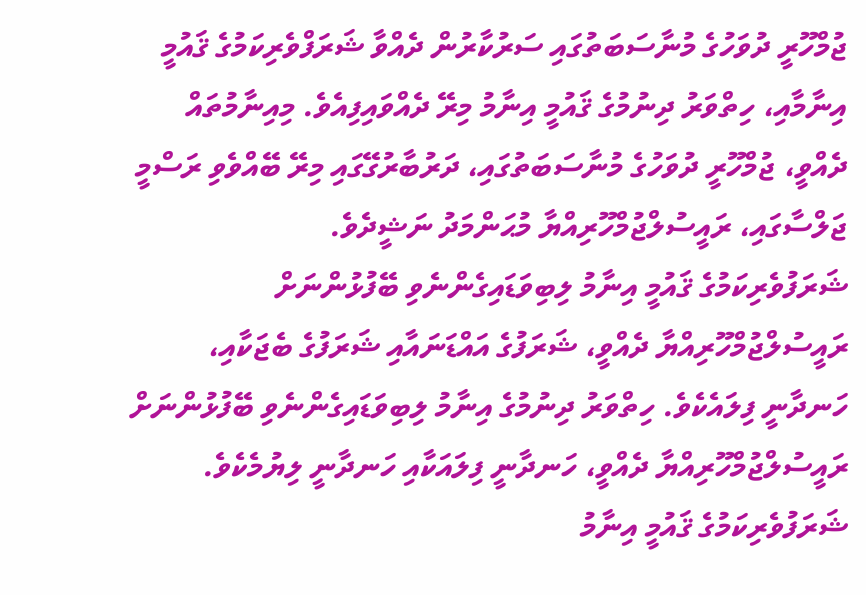ޖުމްހޫރީ ދުވަހުގެ މުނާސަބަތުގައި ސަރުކާރުން ދެއްވާ ޝަރަފްވެރިކަމުގެ ޤައުމީ އިނާމާއި، ހިތްވަރު ދިނުމުގެ ޤައުމީ އިނާމު މިރޭ ދެއްވައިފިއެވެ. މިއިނާމުތައް ދެއްވީ، ޖުމްހޫރީ ދުވަހުގެ މުނާސަބަތުގައި، ދަރުބާރުގޭގައި މިރޭ ބޭއްވެވި ރަސްމީ ޖަލްސާގައި، ރައީސުލްޖުމްހޫރިއްޔާ މުޙަންމަދު ނަޝީދެވެ.
ޝަރަފުވެރިކަމުގެ ޤައުމީ އިނާމު ލިބިވަޑައިގެންނެވި ބޭފުޅުންނަށް ރައީސުލްޖުމްހޫރިއްޔާ ދެއްވީ، ޝަރަފުގެ އައްޑަނައާއި ޝަރަފުގެ ބެޖަކާއި، ހަނދާނީ ފިލައެކެވެ. ހިތްވަރު ދިނުމުގެ އިނާމު ލިބިވަޑައިގެންނެވި ބޭފުޅުންނަށް ރައީސުލްޖުމްހޫރިއްޔާ ދެއްވީ، ހަނދާނީ ފިލައަކާއި ހަނދާނީ ލިޔުމެކެވެ.
ޝަރަފުވެރިކަމުގެ ޤައުމީ އިނާމު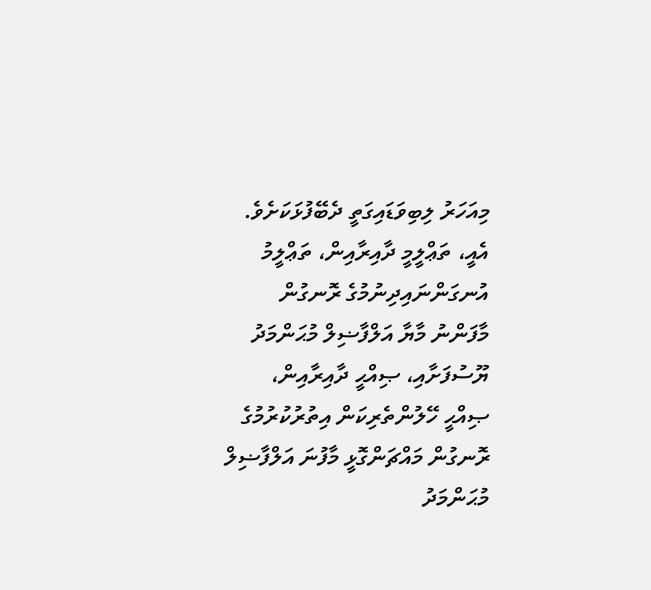މިއަހަރު ލިބިވަޑައިގަތީ ދެބޭފުޅަކަށެވެ. އެއީ، ތަޢްލީމީ ދާއިރާއިން، ތަޢްލީމު އުނގަންނައިދިނުމުގެ ރޮނގުން މާފަންނު މާޔާ އަލްފާޟިލް މުޙަންމަދު ޔޫސުފަށާއި، ޞިއްޙީ ދާއިރާއިން، ޞިއްޙީ ހޭލުންތެރިކަން އިތުރުކުރުމުގެ ރޮނގުން މައްޗަންގޮޅީ މާފުނަ އަލްފާޟިލް މުޙަންމަދު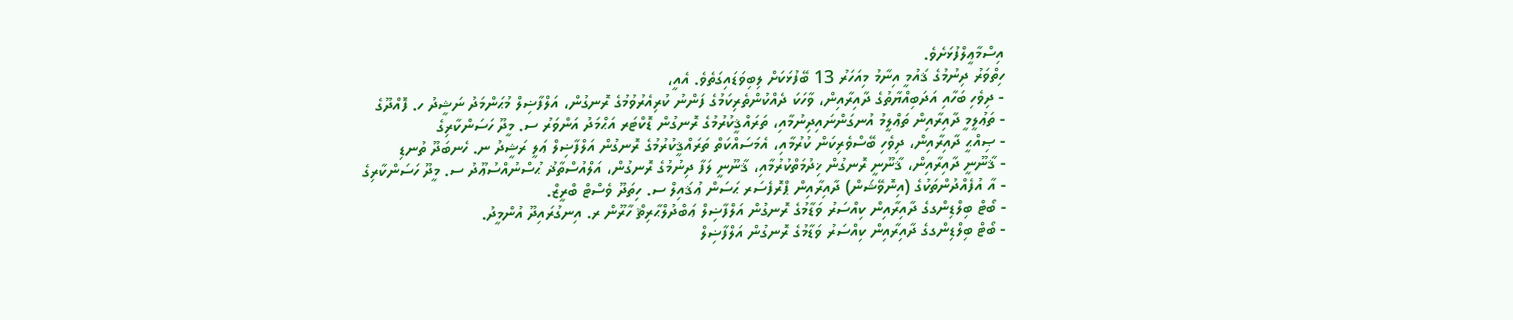އިސްމާޢީލްފުޅަށެވެ.
ހިތްވަރު ދިނުމުގެ ޤައުމީ އިނާމު މިއަހަރު 13 ބޭފުޅަކަށް ލިބިވަޑައިގަތެވެ. އެއީ،
- ދިވެހި ބަހާއި އަދަބިއްޔާތުގެ ދާއިރާއިން، ވާހަކަ ދެއްކުންތެރިކަމުގެ ފަންނު ކުރިއެރުވުމުގެ ރޮނގުން، އަލްފާޟިލް މުޙަންމަދު ނަޝީދު ހ. ފޮއްދޫގެ
- ތަޢުލީމީ ދާއިރާއިން ތަޢްލީމު އުނގަންނައިދިނުމާއި، ތަރައްޤީކުރުމުގެ ރޮނގުން ޑޮކްޓަރ އަޙްމަދު އަންވަރު ސ. މީދޫ ހަސަންކާރިގެ
- ޞިއްޙީ ދާއިރާއިން، ދިވެހި ބޭސްވެރިކަން ކުރުމާއި، އެމަސައްކަތް ތަރައްޤީކުރުމުގެ ރޮނގުން އަލްފާޟިލް ޢަލީ ރަޝީދު ނ. ހެނބަދޫ ތުނޑި
- ޤާނޫނީ ދާއިރާއިން، ޤާނޫނީ ރޮނގުން ޚިދުމަތްކުރުމާއި، ޤާނޫނީ ލަފާ ދިނުމުގެ ރޮނގުން، އަލްއުސްތާޛު ޙުސްނުއްސުޢޫދު ސ. މީދޫ ހަސަންކާރިގެ
- އާ އުފެއްދުންތަކުގެ (އިނޮވޭޝަން) ދާއިރާއިން ޕްރޮފެސަރ ޙަސަން ޢުޤައިލް ސ. ހިތަދޫ ވެސްޓް ބްރީޒް.
- ބޯޓް ބިލްޑިންގގެ ދާއިރާއިން ކިއްސަރު ވަޑާމުގެ ރޮނގުން އަލްފާޟިލް ޢަބްދުލްޙާރިޘް ހާރޫން ރ. އިނގުރައިދޫ އުންމީދު.
- ބޯޓް ބިލްޑިންގގެ ދާއިރާއިން ކިއްސަރު ވަޑާމުގެ ރޮނގުން އަލްފާޟިލް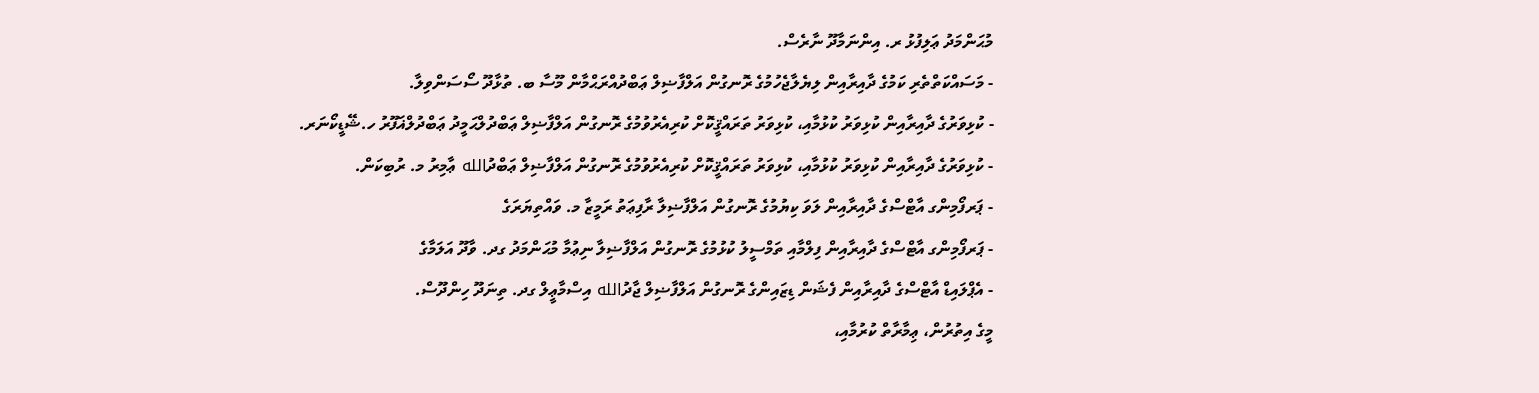މުޙަންމަދު ޢަލިފުޅު ރ. އިންނަމާދޫ ނާރެސް.
- މަސައްކަތްތެރި ކަމުގެ ދާއިރާއިން ލިޔެލާޖެހުމުގެ ރޮނގުން އަލްފާޟިލް ޢަބްދުއްރަޙްމާން މޫސާ ބ. ތުޅާދޫ ސޯސަންވިލާ.
- ކުޅިވަރުގެ ދާއިރާއިން ކުޅިވަރު ކުޅުމާއި، ކުޅިވަރު ތަރައްޤީކޮށް ކުރިއެރުވުމުގެ ރޮނގުން އަލްފާޟިލް ޢަބްދުލްޙަމީދު ޢަބްދުލްޣަފޫރު ހ.ޝޭޑީކޯނަރ.
- ކުޅިވަރުގެ ދާއިރާއިން ކުޅިވަރު ކުޅުމާއި، ކުޅިވަރު ތަރައްޤީކޮށް ކުރިއެރުވުމުގެ ރޮނގުން އަލްފާޟިލް ޢަބްދުالله ޢާމިރު މ. ރުބިކަން.
- ޕަރފޯމިންގ އާޓްސްގެ ދާއިރާއިން ލަވަ ކިޔުމުގެ ރޮނގުން އަލްފާޟިލާ ރާފިޢަތު ރަމީޒާ މ. ވައްތިޔަރަގެ
- ޕަރފޯމިންގ އާޓްސްގެ ދާއިރާއިން ފިލްމާއި ތަމްސީލު ކުޅުމުގެ ރޮނގުން އަލްފާޟިލާ ނިޢުމާ މުޙަންމަދު ގދ. ވާދޫ އަލަމާގެ
- އެޕްލައިޑް އާޓްސްގެ ދާއިރާއިން ފެޝަން ޑިޒައިންގެ ރޮނގުން އަލްފާޟިލް ޖާދުالله އިސްމާޢީލް ގދ. ތިނަދޫ ހިންދޫސް.
މީގެ އިތުރުން، ޢިމާރާތް ކުރުމާއި،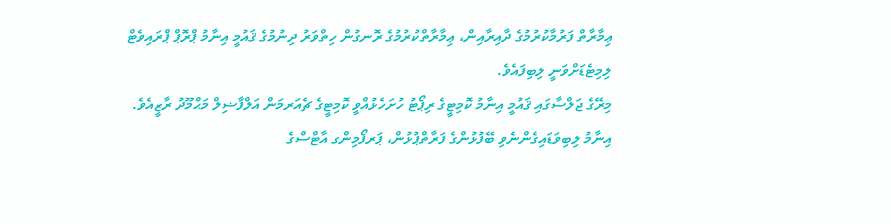ޢިމާރާތް ފަރުމާކުރުމުގެ ދާއިރާއިން، ޢިމާރާތްކުރުމުގެ ރޮނގުން ހިތްވަރު ދިނުމުގެ ޤައުމީ އިނާމު ޕްރޮޕް ޕްރައިވެޓް ލިމިޓެޑަށްވަނީ ލިބިފައެވެ.
މިރޭގެ ޖަލްސާގައި ޤައުމީ އިނާމު ކޮމިޓީގެ ރިޕޯޓު ހުށަހެޅުއްވީ ކޮމިޓީގެ ޗެއަރމަން އަލްފާޟިލް މަޙްމޫދު ރާޒީއެވެ. އިނާމު ލިބިވަޑައިގެންނެވި ބޭފުޅުންގެ ފަރާތްޕުޅުން، ޕަރފޯމިންގ އާޓްސްގެ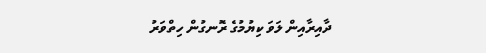ދާއިރާއިން ލަވަ ކިޔުމުގެ ރޮނގުން ހިތްވަރު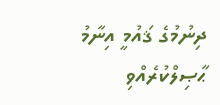ދިނުމުގެ ޤައުމީ އިނާމު ޙާޞިލްކުރެއްވި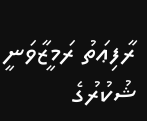ރާފިޢަތު ރަމީޒާވަނީ ޝުކުރުގެ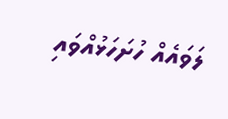ލަވައެއް ހުށަހަޅުއްވައި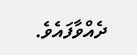ދެއްވާފައެވެ.